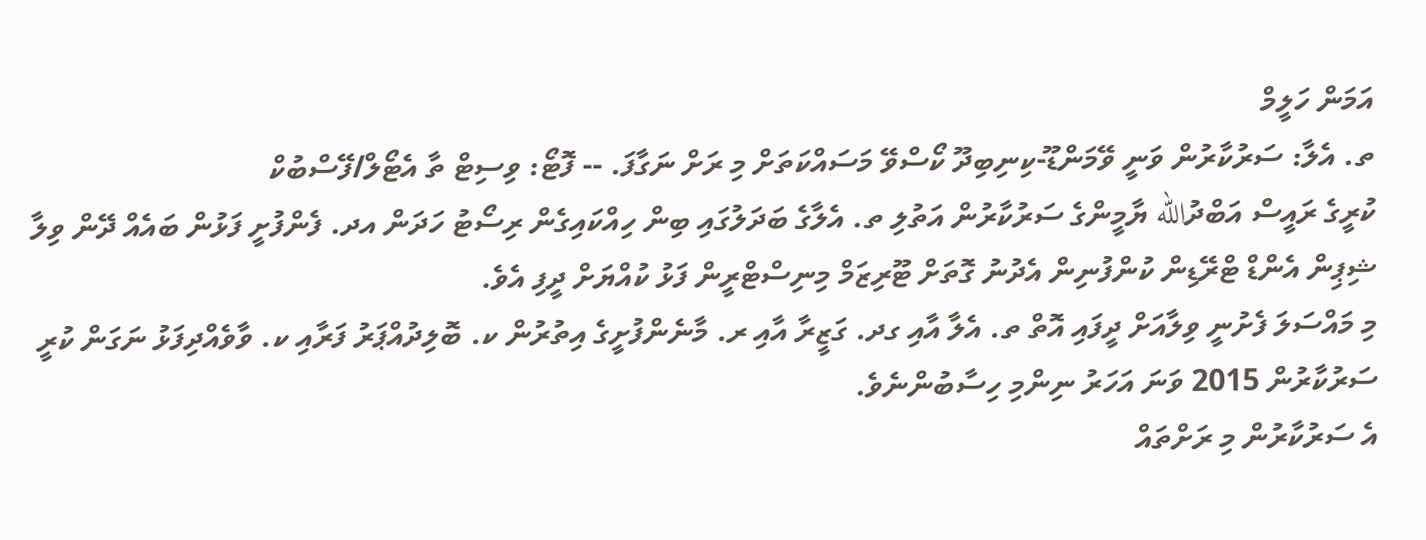އަމަން ހަލީމް
ތ. އެލާ: ސަރުކާރުން ވަނީ ވޭމަންޑޫ-ކިނިބިދޫ ކޯސްވޭ މަސައްކަތަށް މި ރަށް ނަގާފަ. -- ފޮޓޯ: ވިސިޓް ތާ އެޓޯލް/ފޭސްބުކް
ކުރީގެ ރައީސް އަބްދުالله ޔާމީންގެ ސަރުކާރުން އަތުލި ތ. އެލާގެ ބަދަލުގައި ބިން ހިއްކައިގެން ރިސޯޓު ހަދަން އދ. ފެންފުށީ ފަޅުން ބައެއް ދޭން ވިލާ ޝިޕިން އެންޑް ޓްރޭޑިން ކުންފުނިން އެދުނު ގޮތަށް ޓޫރިޒަމް މިނިސްޓްރީން ފަޅު ކުއްޔަށް ދީފި އެވެ.
މި މައްސަލަ ފެށުނީ ވިލާއަށް ދީފައި އޮތް ތ. އެލާ އާއި ގދ. ގަޒީރާ އާއި ރ. މާނެންފުށީގެ އިތުރުން ކ. ބޮލިދުއްޕަރު ފަރާއި ކ. ވާވެއްދިފަޅު ނަގަން ކުރީ ސަރުކާރުން 2015 ވަނަ އަހަރު ނިންމި ހިސާބުންނެވެ.
އެ ސަރުކާރުން މި ރަށްތައް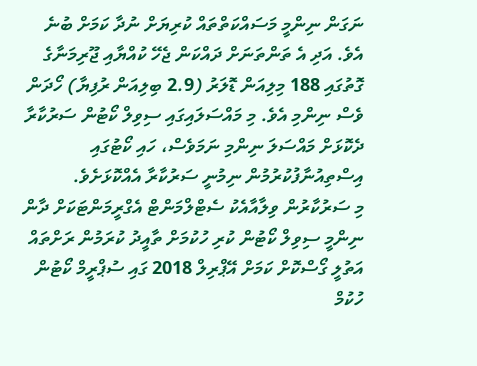ނަގަން ނިންމީ މަސައްކަތްތައް ކުރިޔަށް ނުދާ ކަމަށް ބުނެ އެވެ. އަދި އެ ތަންތަނަށް ދައްކަން ޖެހޭ ކުއްޔާއި ޖޫރިމަނާގެ ގޮތުގައި 188 މިލިއަން ޑޮލަރު (2.9 ބިލިއަން ރުފިޔާ) ހޯދަން ވެސް ނިންމި އެވެ. މި މައްސަލައިގައި ސިވިލް ކޯޓުން ސަރުކާރާ ދެކޮޅަށް މައްސަލަ ނިންމި ނަމަވެސް، ހައި ކޯޓުގައި އިސްތިއުނާފުކުރުމުން ނިމުނީ ސަރުކާރާ އެއްކޮޅަށެވެ.
މި ސަރުކާރުން ވިލާއާއެކު ސެޓްލްމަންޓް އެގްރީމަންޓަކަށް ދާން ނިންމީ ސިވިލް ކޯޓުން ކުރި ހުކުމަށް ތާއީދު ކުރަމުން ރަށްތައް އަތުލީ ގޯސްކޮށް ކަމަށް އޭޕްރިލް 2018 ގައި ސުޕްރީމް ކޯޓުން ހުކުމް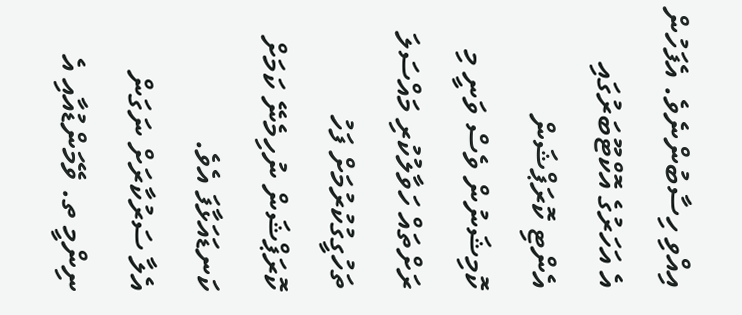އިއްވި ހިސާބުންނެވެ. އެފަހުން އެ އަހަރުގެ އޮކްޓޫބަރުގައި އެންޓި ކޮރަޕްޝަން ކޮމިޝަނުން ވެސް ވަނީ މި ރަށްތައް ހަވާލުކުރި މައްސަލަ ތަހުގީގުކުރުމަށް ފަހު ކޮރަޕްޝަން ނުހިމެނޭ ކަމަށް ކަނޑައަޅާފަ އެވެ.
އެލާ ސަރުކާރަށް ނަގަން ނިންމީ ތ. ވޭމަންޑުއާއި އެ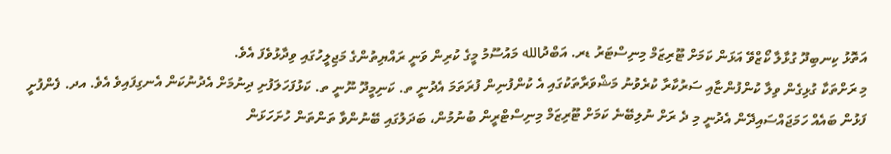އަތޮޅު ކިނބިދޫ ގުޅާލާ ކޯޒްވޭ އަޅަން ކަމަށް ޓޫރިޒަމް މިނިސްޓަރު ޑރ. އަބްދުالله މައުސޫމު މީގެ ކުރިން ވަނީ ރައްޔިތުންގެ މަޖިލީހުގައި ވިދާޅުވެފަ އެވެ.
މި ރަށްތަކާ ގުޅިގެން ވިލާ ކުންފުންޏާއި ސަރުކާރާ ކުރެވުނު މަޝްވަރާތަކުގައި އެ ކުންފުނިން ފުރަތަމަ އެދުނީ ތ. ކަނިމީދޫ ނޫނީ ތ. ކަޅުފަހަލަފުށި ދިނުމަށް އެދުނުކަން އެނގިފައިވެ އެވެ. އދ. ފެންފުށީ ފަޅުން ބައެއް ހަމަޖައްސައިދޭން އެދުނީ މި ދެ ރަށް ނުލިބޭނެ ކަމަށް ޓޫރިޒަމް މިނިސްޓްރީން ބުނުމުން، ބަދަލުގައި ބޭނުންވާ ތަންތަން ހުށަހަޅަން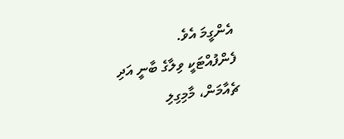އެންގީމަ އެވެ.
ފެންފުއްޓަކީ ވިލާގެ ބާނީ އަދި ޗެއާމަން، މާމިގިލި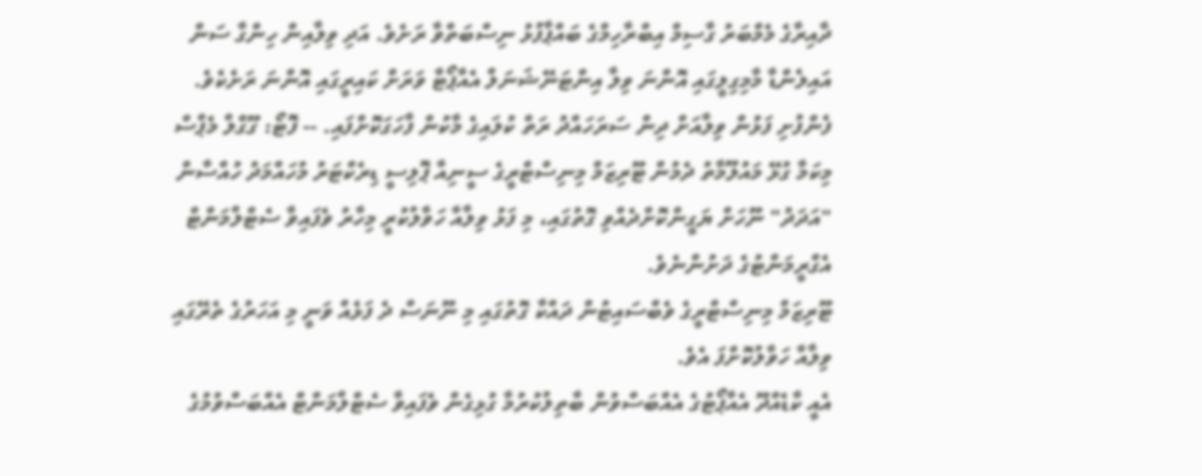ދާއިރާގެ މެމްބަރު ގާސިމް އިބްރާހިމްގެ ބައްޕާފުޅު ނިސްބަތްވާ ރަށެވެ. އަދި ވިލާއިން ހިންގާ ސަން އައިލެންޑާ މާމިގިލީގައި އޮންނަ ވިލާ އިންޓަނޭޝަނަލް އެއާޕޯޓާ ވަރަށް ކައިރީގައި އޮންނަ ރަށެކެވެ.
ފެންފުށި ފަޅުން ވިލާއަށް ދިން ސަރަހައްދު ރަތް ކުލައިގެ މާކުން ފާހަގަކޮށްފައި. -- ފޮޓޯ: ގޫގްލް މެޕްސް
މިކަމާ ގުޅޭ މައުލޫމާތު ދެމުން ޓޫރިޒަމް މިނިސްޓްރީގެ ސީނިއާ ޕޮލިސީ ޑިރެކްޓަރު މުހައްމަދު ހުއްސާން "އަދަދު" ނޫހަށް ޔަގީންކޮށްދެއްވި ގޮތުގައި، މި ފަޅު ވިލާއާ ހަވާލުކުރީ މިހާރު ވެފައިވާ ސެޓްލްމަންޓް އެގްރީމަންޓުގެ ދަށުންނެވެ.
ޓޫރިޒަމް މިނިސްޓްރީގެ ވެބްސައިޓުން ދައްކާ ގޮތުގައި މި ނޫނަސް ދެ ފަޅެއް ވަނީ މި އަހަރުގެ ތެރޭގައި ވިލާއާ ހަވާލުކޮށްފަ އެވެ.
އެއީ ކާޑެއްދޫ އެއާޕޯޓުގެ އެއްބަސްވުން ބާތިލުކުރުމާ ގުޅިގެން ވެފައިވާ ސެޓްލްމަންޓް އެއްބަސްވުމުގެ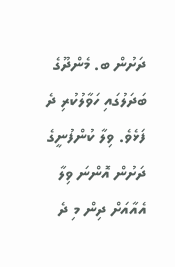ދަށުން ބ. މެންދޫގެ ބަދަލުގައި ހަވާލުކުރި ދެ ފަޅެވެ. ވިލާ ކުންފުނީގެ ދަށުން އޮންނަ ވިލާ އެއާއަށް ދިން މި ދެ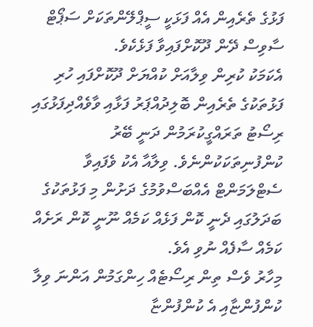ފަޅުގެ ތެރެއިން އެއް ފަޅަކީ ސީޕްލޭންތަކަށް ސަޕޯޓް ސާވިސް ދޭން ދޫކޮށްފައިވާ ފަޅެކެވެ.
އެކަމަކު ކުރިން ވިލާއަށް ކުއްޔަށް ދޫކޮށްފައި ހުރި ފަޅުތަކުގެ ތެރެއިން ބޮލިދުއްޕަރު ފަޅާއި ވާވެއްދިފަޅުގައި ރިސޯޓު ތަރައްގީކުރަމުން ދަނީ ބޭރު ކުންފުނިތަކަކުންނެވެ. ވިލާއާ އެކު ވެފައިވާ ސެޓްލަމަންޓް އެއްބަސްވުމުގެ ދަށުން މި ފަޅުތަކުގެ ބަދަލުގައި ދެނީ ކޮން ފަޅެއް ކަމެއް ނޫނީ ކޮން ރަށެއް ކަމެއް ސާފެއް ނުވި އެވެ.
މިހާރު ވެސް ތިން ރިސޯޓެއް ހިންގަމުން އަންނަ ވިލާ ކުންފުންޏާއި އެ ކުންފުންޏާ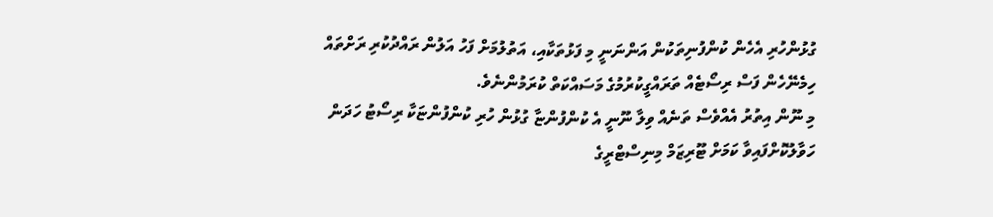ގުޅުންހުރި އެހެން ކުންފުނިތަކުން އަންނަނީ މި ފަޅުތަކާއި، އަތުލުމަށް ފަހު އަލުން ރައްދުކުރި ރަށްތައް ހިމެނޭހެން ފަސް ރިސޯޓެއް ތަރައްގީކުރުމުގެ މަސައްކަތް ކުރަމުންނެވެ.
މި ނޫން އިތުރު އެއްވެސް ތަނެއް ވިލާ ނޫނީ އެ ކުންފުންޏާ ގުޅުން ހުރި ކުންފުންޏަކާ ރިސޯޓު ހަދަން ހަވާލުކޮށްފައިވާ ކަމަށް ޓޫރިޒަމް މިނިސްޓްރީގެ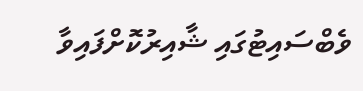ވެބްސައިޓުގައި ޝާއިރުކޮށްފައިވާ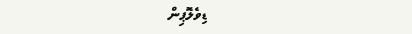ޑިވެލޮޕިން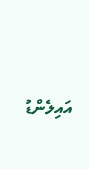އައިލެންޑު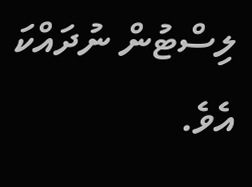ލިސްޓުން ނުދައްކަ އެވެ.